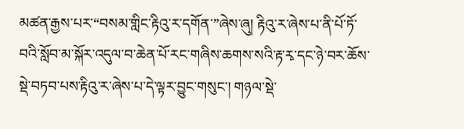མཚན་རྒྱས་པར་“བསམ་གླིང་རྟིའུ་ར་དགོན་”ཞེས་ཞུ། རྟིའུ་ར་ཞེས་པ་ནི་པོ་ཏོ་བའི་སློབ་མ་སྐོར་འདུལ་བ་ཆེན་པོ་རང་གཞིས་ཆགས་སའི་རྟ་རྭ་དང་ཉེ་བར་ཆོས་སྡེ་བཏབ་པས་རྟིའུ་ར་ཞེས་པ་དེ་ལྟར་བྱུང་གསུང་། གཉལ་སྡེ་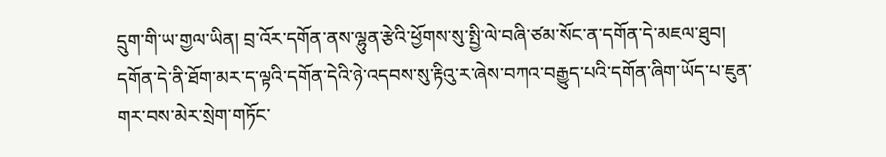དྲུག་གི་ཡ་གྱལ་ཡིན། བྲ་འོར་དགོན་ནས་ལྷུན་རྩེའི་ཕྱོགས་སུ་སྤྱི་ལེ་བཞི་ཙམ་སོང་ན་དགོན་དེ་མཇལ་ཐུབ། དགོན་དེ་ནི་ཐོག་མར་ད་ལྟའི་དགོན་དེའི་ཉེ་འདབས་སུ་རྟིའུ་ར་ཞེས་བཀའ་བརྒྱུད་པའི་དགོན་ཞིག་ཡོད་པ་ཇུན་གར་བས་མེར་སྲེག་གཏོང་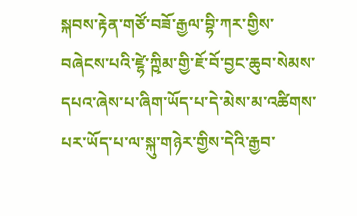སྐབས་རྟེན་གཙོ་བཟོ་རྒྱལ་བྷི་ཀར་གྱིས་བཞེངས་པའི་ཛྷེ་ཀྵིམ་གྱི་ཇོ་བོ་བྱང་ཆུབ་སེམས་དཔའ་ཞེས་པ་ཞིག་ཡོད་པ་དེ་མེས་མ་འཚིགས་པར་ཡོད་པ་ལ་སྐུ་གཉེར་གྱིས་དེའི་རྒྱབ་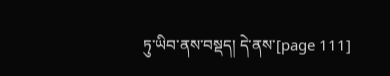ཏུ་ཡིབ་ནས་བསྡད། དེ་ནས་[page 111]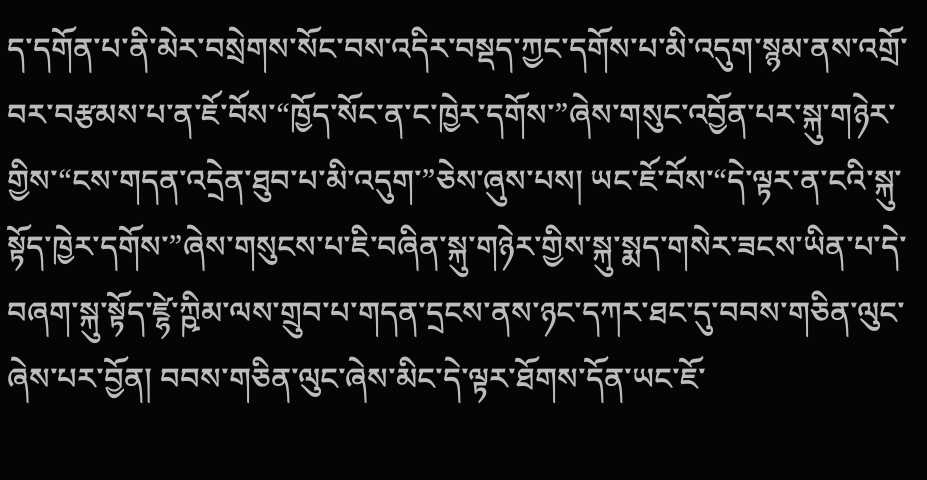ད་དགོན་པ་ནི་མེར་བསྲེགས་སོང་བས་འདིར་བསྡད་ཀྱང་དགོས་པ་མི་འདུག་སྙམ་ནས་འགྲོ་བར་བརྩམས་པ་ན་ཇོ་བོས་“ཁྱོད་སོང་ན་ང་ཁྱེར་དགོས་”ཞེས་གསུང་འབྱོན་པར་སྐུ་གཉེར་གྱིས་“ངས་གདན་འདྲེན་ཐུབ་པ་མི་འདུག་”ཅེས་ཞུས་པས། ཡང་ཇོ་བོས་“དེ་ལྟར་ན་ངའི་སྐུ་སྟོད་ཁྱེར་དགོས་”ཞེས་གསུངས་པ་ཇི་བཞིན་སྐུ་གཉེར་གྱིས་སྐུ་སྨད་གསེར་ཟངས་ཡིན་པ་དེ་བཞག་སྐུ་སྟོད་ཛྷེ་ཀྵིམ་ལས་གྲུབ་པ་གདན་དྲངས་ནས་ཉང་དཀར་ཐང་དུ་བབས་གཅིན་ལུང་ཞེས་པར་བྱོན། བབས་གཅིན་ལུང་ཞེས་མིང་དེ་ལྟར་ཐོགས་དོན་ཡང་ཇོ་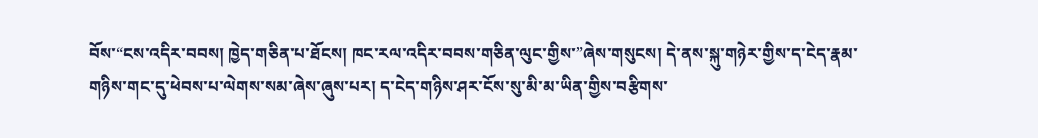བོས་“ངས་འདིར་བབས། ཁྱེད་གཅིན་པ་ཐོངས། ཁང་རལ་འདིར་བབས་གཅིན་ལུང་གྱིས་”ཞེས་གསུངས། དེ་ནས་སྐུ་གཉེར་གྱིས་ད་ངེད་རྣམ་གཉིས་གང་དུ་ཕེབས་པ་ལེགས་སམ་ཞེས་ཞུས་པར། ད་ངེད་གཉིས་ཤར་ངོས་སུ་མི་མ་ཡིན་གྱིས་བརྩིགས་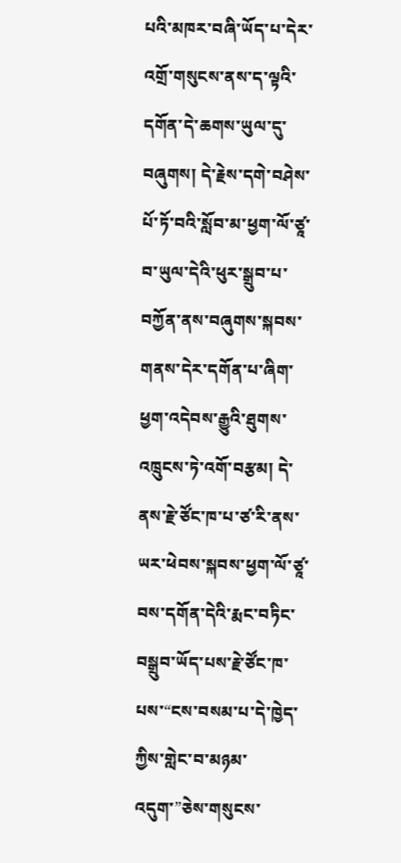པའི་མཁར་བཞི་ཡོད་པ་དེར་འགྲོ་གསུངས་ནས་ད་ལྟའི་དགོན་དེ་ཆགས་ཡུལ་དུ་བཞུགས། དེ་རྗེས་དགེ་བཤེས་པོ་ཏོ་བའི་སློབ་མ་ཕྱག་ལོ་ཙཱ་བ་ཡུལ་དེའི་ཕུར་སྒྲུབ་པ་བཀྱོན་ནས་བཞུགས་སྐབས་གནས་དེར་དགོན་པ་ཞིག་ཕྱག་འདེབས་རྒྱུའི་ཐུགས་འཁྲུངས་ཏེ་འགོ་བརྩམ། དེ་ནས་རྗེ་ཙོང་ཁ་པ་ཙ་རི་ནས་ཡར་ཕེབས་སྐབས་ཕྱག་ལོ་ཙཱ་བས་དགོན་དེའི་རྨང་བཏིང་བསྒྲུབ་ཡོད་པས་རྗེ་ཙོང་ཁ་པས་“ངས་བསམ་པ་དེ་ཁྱེད་ཀྱིས་གླེང་བ་མཉམ་འདུག་”ཅེས་གསུངས་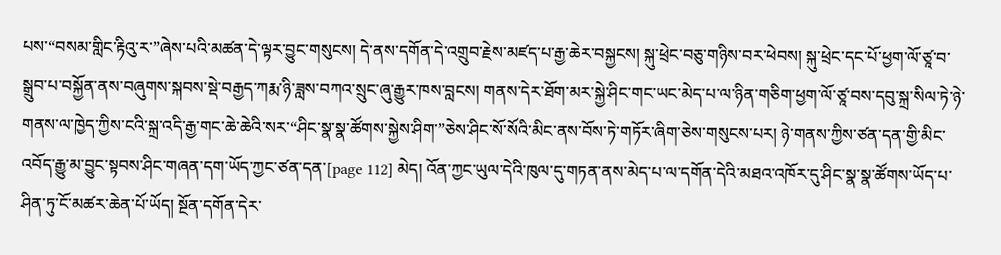པས་“བསམ་གླིང་རྟིའུ་ར་”ཞེས་པའི་མཚན་དེ་ལྟར་བྱུང་གསུངས། དེ་ནས་དགོན་དེ་འགྲུབ་རྗེས་མཛད་པ་རྒྱ་ཆེར་བསྐྱངས། སྐུ་ཕྲེང་བཅུ་གཉིས་བར་ཕེབས། སྐུ་ཕྲེང་དང་པོ་ཕྱག་ལོ་ཙཱ་བ་སྒྲུབ་པ་བསྐྱོན་ནས་བཞུགས་སྐབས་སྡེ་བརྒྱད་ཀརྨ་ཉི་ཟླས་བཀའ་སྲུང་ཞུ་རྒྱུར་ཁས་བླངས། གནས་དེར་ཐོག་མར་སྐྱེ་ཤིང་གང་ཡང་མེད་པ་ལ་ཉིན་གཅིག་ཕྱག་ལོ་ཙཱ་བས་དབུ་སྐྲ་སིལ་ཏེ་ཉེ་གནས་ལ་ཁྱེད་ཀྱིས་ངའི་སྐྲ་འདི་རྒྱ་གང་ཆེ་ཆེའི་སར་“ཤིང་སྣ་སྣ་ཚོགས་སྐྱེས་ཤིག་”ཅེས་ཤིང་སོ་སོའི་མིང་ནས་བོས་ཏེ་གཏོར་ཞིག་ཅེས་གསུངས་པར། ཉེ་གནས་ཀྱིས་ཙན་དན་གྱི་མིང་འབོད་རྒྱུ་མ་བྱུང་སྟབས་ཤིང་གཞན་དག་ཡོད་ཀྱང་ཙན་དན་[page 112] མེད། འོན་ཀྱང་ཡུལ་དེའི་ཁུལ་དུ་གཏན་ནས་མེད་པ་ལ་དགོན་དེའི་མཐའ་འཁོར་དུ་ཤིང་སྣ་སྣ་ཚོགས་ཡོད་པ་ཤིན་ཏུ་ངོ་མཚར་ཆེན་པོ་ཡོད། སྔོན་དགོན་དེར་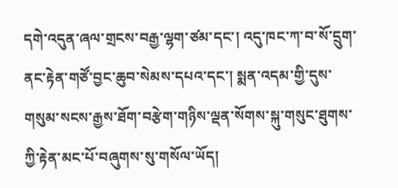དགེ་འདུན་ཞལ་གྲངས་བརྒྱ་ལྷག་ཙམ་དང་། འདུ་ཁང་ཀ་བ་སོ་དྲུག་ནང་རྟེན་གཙོ་བྱང་ཆུབ་སེམས་དཔའ་དང་། སྨན་འདམ་གྱི་དུས་གསུམ་སངས་རྒྱས་ཐོག་བརྩེག་གཉིས་ལྡན་སོགས་སྐུ་གསུང་ཐུགས་ཀྱི་རྟེན་མང་པོ་བཞུགས་སུ་གསོལ་ཡོད།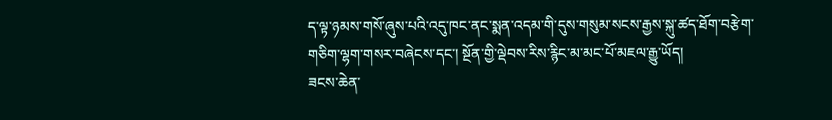ད་ལྟ་ཉམས་གསོ་ཞུས་པའི་འདུ་ཁང་ནང་སྨན་འདམ་གི་དུས་གསུམ་སངས་རྒྱས་སྐུ་ཚད་ཐོག་བརྩེག་གཅིག་ལྷག་གསར་བཞེངས་དང་། སྔོན་གྱི་ལྡེབས་རིས་རྙིང་མ་མང་པོ་མཇལ་རྒྱུ་ཡོད།
ཟངས་ཆེན་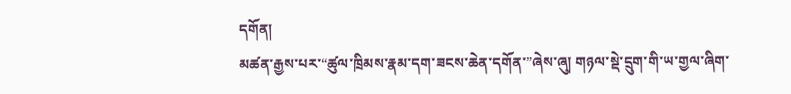དགོན།
མཚན་རྒྱས་པར་“ཚུལ་ཁྲིམས་རྣམ་དག་ཟངས་ཆེན་དགོན་”ཞེས་ཞུ། གཉལ་སྡེ་དྲུག་གི་ཡ་གྱལ་ཞིག་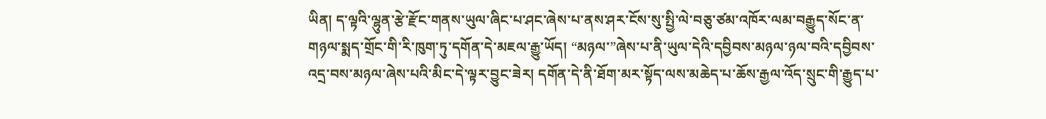ཡིན། ད་ལྟའི་ལྷུན་རྩེ་རྫོང་གནས་ཡུལ་ཞིང་པ་ཤང་ཞེས་པ་ནས་ཤར་ངོས་སུ་སྤྱི་ལེ་བཅུ་ཙམ་འཁོར་ལམ་བརྒྱུད་སོང་ན་གཉལ་སྨད་གྲོང་གི་རི་ཁུག་ཏུ་དགོན་དེ་མཇལ་རྒྱུ་ཡོད། “མཉལ་”ཞེས་པ་ནི་ཡུལ་དེའི་དབྱིབས་མཉལ་ཉལ་བའི་དབྱིབས་འདྲ་བས་མཉལ་ཞེས་པའི་མིང་དེ་ལྟར་བྱུང་ཟེར། དགོན་དེ་ནི་ཐོག་མར་སྟོད་ལས་མཆེད་པ་ཆོས་རྒྱལ་འོད་སྲུང་གི་རྒྱུད་པ་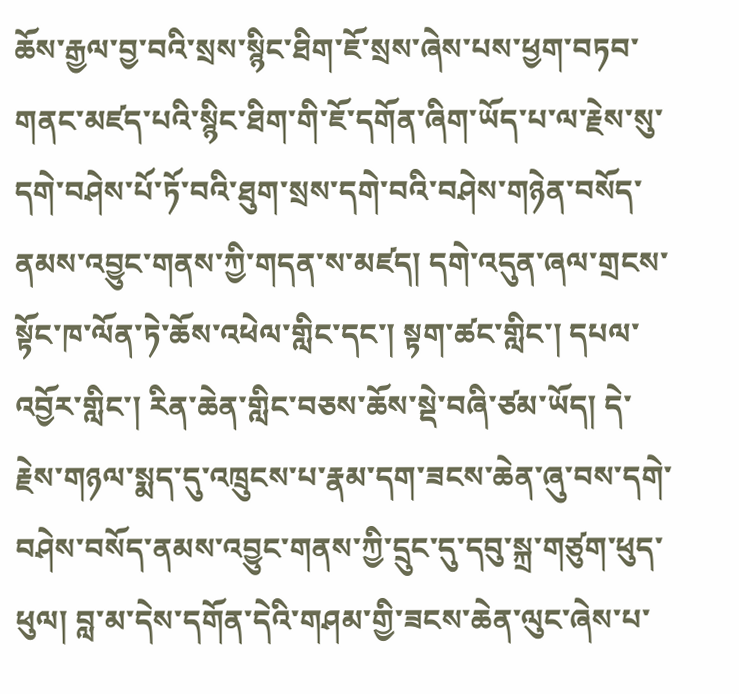ཆོས་རྒྱལ་བྱ་བའི་སྲས་སྙིང་ཐིག་ཇོ་སྲས་ཞེས་པས་ཕྱག་བཏབ་གནང་མཛད་པའི་སྙིང་ཐིག་གི་ཇོ་དགོན་ཞིག་ཡོད་པ་ལ་རྗེས་སུ་དགེ་བཤེས་པོ་ཏོ་བའི་ཐུག་སྲས་དགེ་བའི་བཤེས་གཉེན་བསོད་ནམས་འབྱུང་གནས་ཀྱི་གདན་ས་མཛད། དགེ་འདུན་ཞལ་གྲངས་སྟོང་ཁ་ལོན་ཏེ་ཆོས་འཕེལ་གླིང་དང་། སྟག་ཚང་གླིང་། དཔལ་འབྱོར་གླིང་། རིན་ཆེན་གླིང་བཅས་ཆོས་སྡེ་བཞི་ཙམ་ཡོད། དེ་རྗེས་གཉལ་སྨད་དུ་འཁྲུངས་པ་རྣམ་དག་ཟངས་ཆེན་ཞུ་བས་དགེ་བཤེས་བསོད་ནམས་འབྱུང་གནས་ཀྱི་དྲུང་དུ་དབུ་སྐྲ་གཙུག་ཕུད་ཕུལ། བླ་མ་དེས་དགོན་དེའི་གཤམ་གྱི་ཟངས་ཆེན་ལུང་ཞེས་པ་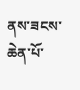ནས་ཟངས་ཆེན་པོ་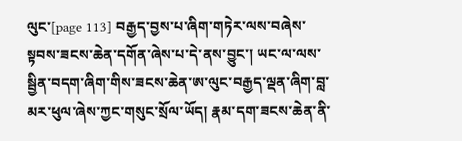ལུང་[page 113] བརྒྱད་བྱས་པ་ཞིག་གཏེར་ལས་བཞེས་སྟབས་ཟངས་ཆེན་དགོན་ཞེས་པ་དེ་ནས་བྱུང་། ཡང་ལ་ལས་སྦྱིན་བདག་ཞིག་གིས་ཟངས་ཆེན་ཨ་ལུང་བརྒྱད་ལྡན་ཞིག་བླ་མར་ཕུལ་ཞེས་ཀྱང་གསུང་སྲོལ་ཡོད། རྣམ་དག་ཟངས་ཆེན་ནི་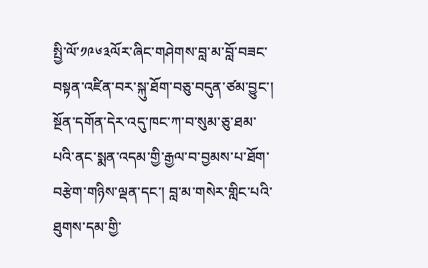སྤྱི་ལོ་༡༩༦༣ལོར་ཞིང་གཤེགས་བླ་མ་བློ་བཟང་བསྟན་འཛིན་བར་སྐུ་ཐོག་བཅུ་བདུན་ཙམ་བྱུང་། སྔོན་དགོན་དེར་འདུ་ཁང་ཀ་བ་སུམ་ཅུ་ཐམ་པའི་ནང་སྨན་འདམ་གྱི་རྒྱལ་བ་བྱམས་པ་ཐོག་བརྩེག་གཉིས་ལྡན་དང་། བླ་མ་གསེར་གླིང་པའི་ཐུགས་དམ་གྱི་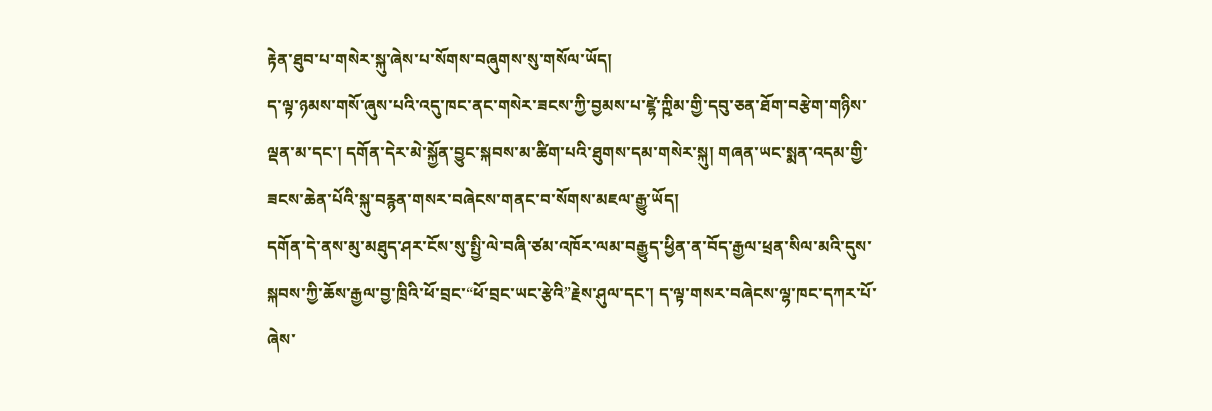རྟེན་ཐུབ་པ་གསེར་སྐུ་ཞེས་པ་སོགས་བཞུགས་སུ་གསོལ་ཡོད།
ད་ལྟ་ཉམས་གསོ་ཞུས་པའི་འདུ་ཁང་ནང་གསེར་ཟངས་ཀྱི་བྱམས་པ་ཛྷེ་ཀྵིམ་གྱི་དབུ་ཅན་ཐོག་བརྩེག་གཉིས་ལྡན་མ་དང་། དགོན་དེར་མེ་སྐྱོན་བྱུང་སྐབས་མ་ཚིག་པའི་ཐུགས་དམ་གསེར་སྐུ། གཞན་ཡང་སྨན་འདམ་གྱི་ཟངས་ཆེན་པོའི་སྐུ་བརྙན་གསར་བཞེངས་གནང་བ་སོགས་མཇལ་རྒྱུ་ཡོད།
དགོན་དེ་ནས་མུ་མཐུད་ཤར་ངོས་སུ་སྤྱི་ལེ་བཞི་ཙམ་འཁོར་ལམ་བརྒྱུད་ཕྱིན་ན་བོད་རྒྱལ་ཕྲན་སིལ་མའི་དུས་སྐབས་ཀྱི་ཆོས་རྒྱལ་བྱ་ཁྲིའི་ཕོ་བྲང་“ཕོ་བྲང་ཡང་རྩེའི”རྗེས་ཤུལ་དང་། ད་ལྟ་གསར་བཞེངས་ལྷ་ཁང་དཀར་པོ་ཞེས་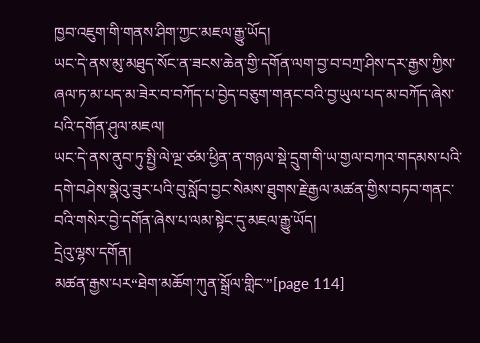ཁྱབ་འཇུག་གི་གནས་ཤིག་ཀྱང་མཇལ་རྒྱུ་ཡོད།
ཡང་དེ་ནས་མུ་མཐུད་སོང་ན་ཟངས་ཆེན་གྱི་དགོན་ལག་བྱ་བ་བཀྲ་ཤིས་དར་རྒྱས་ཀྱིས་ཞལ་ཏ་མ་པད་མ་ཟེར་བ་བཀོད་པ་བྱེད་བཅུག་གནང་བའི་བྱ་ཡུལ་པད་མ་བཀོད་ཞེས་པའི་དགོན་ཤུལ་མཇལ།
ཡང་དེ་ནས་ནུབ་ཏུ་སྤྱི་ལེ་ལྔ་ཙམ་ཕྱིན་ན་གཉལ་སྡེ་དྲུག་གི་ཡ་གྱལ་བཀའ་གདམས་པའི་དགེ་བཤེས་སྣེའུ་ཟུར་པའི་བུ་སློབ་བྱང་སེམས་ཐུགས་རྗེ་རྒྱལ་མཚན་གྱིས་བཏབ་གནང་བའི་གསེར་བྱེ་དགོན་ཞེས་པ་ལམ་སྟེང་དུ་མཇལ་རྒྱུ་ཡོད།
དྲེའུ་ལྷས་དགོན།
མཚན་རྒྱས་པར“ཐེག་མཆོག་ཀུན་སྒྲོལ་གླིང་”[page 114]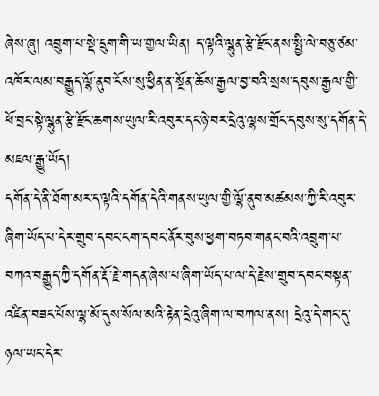ཞེས་ཞུ། འབྲུག་པ་སྡེ་དྲུག་གི་ཡ་གྱལ་ཡིན། ད་ལྟའི་ལྷུན་རྩེ་རྫོང་ནས་སྤྱི་ལེ་བཅུ་ཙམ་འཁོར་ལམ་བརྒྱུད་ལྷོ་ནུབ་ངོས་སུ་ཕྱིན་ན་སྔོན་ཆོས་རྒྱལ་བྱ་བའི་སྲས་དབུས་རྒྱལ་གྱི་ཕོ་བྲང་སྟེ་ལྷུན་རྩེ་རྫོང་ཆགས་ཡུལ་རི་འབུར་དང་ཉེ་བར་དྲེའུ་ལྷས་གྲོང་དབུས་སུ་དགོན་དེ་མཇལ་རྒྱུ་ཡོད།
དགོན་དེ་ནི་ཐོག་མར་ད་ལྟའི་དགོན་དེའི་གནས་ཡུལ་གྱི་ལྷོ་ནུབ་མཚམས་ཀྱི་རི་འབུར་ཞིག་ཡོད་པ་དེར་གྲུབ་དབང་ངག་དབང་ནོར་བུས་ཕྱག་བཏབ་གནང་བའི་འབྲུག་པ་བཀའ་བརྒྱུད་ཀྱི་དགོན་རྡོ་རྗེ་གདན་ཞེས་པ་ཞིག་ཡོད་པ་ལ་དེ་རྗེས་གྲུབ་དབང་བསྟན་འཛིན་བཟང་པོས་ལྷ་མོ་དུས་སོལ་མའི་རྟེན་དྲེའུ་ཞིག་ལ་བཀལ་ནས། དྲེའུ་དེ་གང་དུ་ཉལ་ཡང་དེར་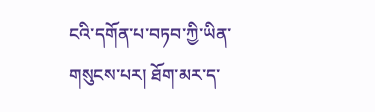ངའི་དགོན་པ་བཏབ་ཀྱི་ཡིན་གསུངས་པར། ཐོག་མར་ད་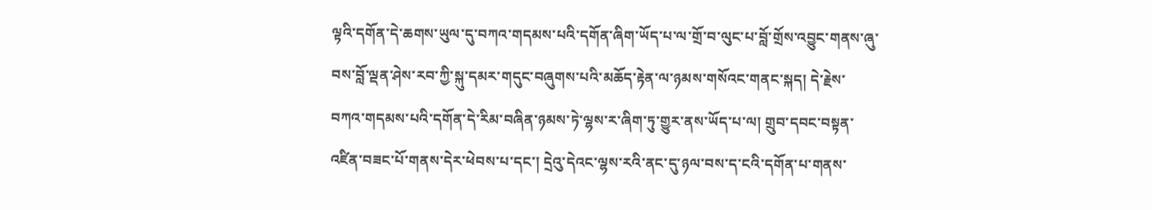ལྟའི་དགོན་དེ་ཆགས་ཡུལ་དུ་བཀའ་གདམས་པའི་དགོན་ཞིག་ཡོད་པ་ལ་གྲོ་བ་ལུང་པ་བློ་གྲོས་འབྱུང་གནས་ཞུ་བས་བློ་ལྡན་ཤེས་རབ་ཀྱི་སྐུ་དམར་གདུང་བཞུགས་པའི་མཆོད་རྟེན་ལ་ཉམས་གསོའང་གནང་སྐད། དེ་རྗེས་བཀའ་གདམས་པའི་དགོན་དེ་རིམ་བཞིན་ཉམས་ཏེ་ལྷས་ར་ཞིག་ཏུ་གྱུར་ནས་ཡོད་པ་ལ། གྲུབ་དབང་བསྟན་འཛིན་བཟང་པོ་གནས་དེར་ཕེབས་པ་དང་། དྲེའུ་དེའང་ལྷས་རའི་ནང་དུ་ཉལ་བས་ད་ངའི་དགོན་པ་གནས་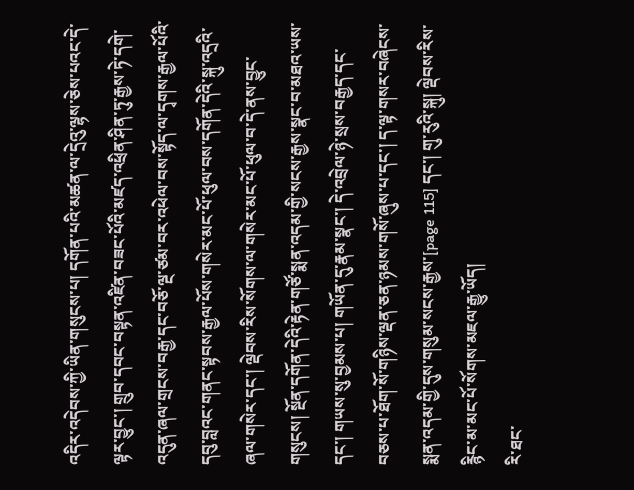འདིར་འདེབས་ཀྱི་ཡིན་གསུངས་པ། དགོན་པའི་མཚན་ལ་དྲེའུ་ལྷས་ཅེས་པའང་དེ་ལྟར་བྱུང་། གྲུབ་དབང་བསྟན་འཛིན་བཟང་པོའི་མཛད་འཕྲིན་ཤིན་ཏུ་རྒྱས་ཏེ་དགེ་འདུན་ཞལ་གྲངས་བརྒྱ་དང་བཅོ་ལྔ་ཙམ་བར་འཕེལ་བས་སྟོད་ལ་དྭགས་རྒྱལ་པོའི་དབུ་བླའང་གནང་སྟབས་རྒྱལ་པོས་གསེར་མང་པོ་ཕུལ་བས་དགོན་དེའི་སྐུ་འདྲའི་ཞལ་གསེར་དང་། ལྡེབས་རིས་སོགས་ལ་གསེར་མང་པོ་ཕུལ་བ་དེ་ནས་བྱུང་གསུངས། སྔོན་དགོན་དེའི་རྟེན་གཙོ་སྨན་འདམ་གྱི་སངས་རྒྱས་སྣང་བ་མཐའ་ཡས་དང་། གཡས་སུ་བྱམས་པ། གཡོན་དུ་རྣམ་སྣང་། དེ་འབྲེལ་ཉེ་སྲས་བརྒྱད་དང་བཅས་པ་ཐོག་སོ་གཉིས་ལྡན་ཅན་ཉམས་གསོ་ཞུས་པ་དང་། ད་ལྟ་གསར་བཞེངས་སྨན་འདམ་གྱི་དུས་གསུམ་སངས་རྒྱས་[page 115] དང་། གུ་རུའི་སྐུ། ལྡེབས་རིས་རྙིང་མ་མང་པོ་སོགས་མཇལ་རྒྱུ་ཡོད།
རི་ཐང་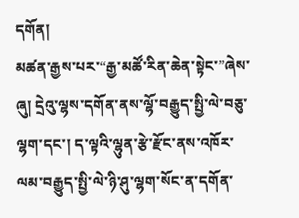དགོན།
མཚན་རྒྱས་པར་“རྒྱ་མཚོ་རིན་ཆེན་སྟེང་”ཞེས་ཞུ། དྲེའུ་ལྷས་དགོན་ནས་ལྷོ་བརྒྱུད་སྤྱི་ལེ་བཅུ་ལྷག་དང་། ད་ལྟའི་ལྷུན་རྩེ་རྫོང་ནས་འཁོར་ལམ་བརྒྱུད་སྤྱི་ལེ་ཉི་ཤུ་ལྷག་སོང་ན་དགོན་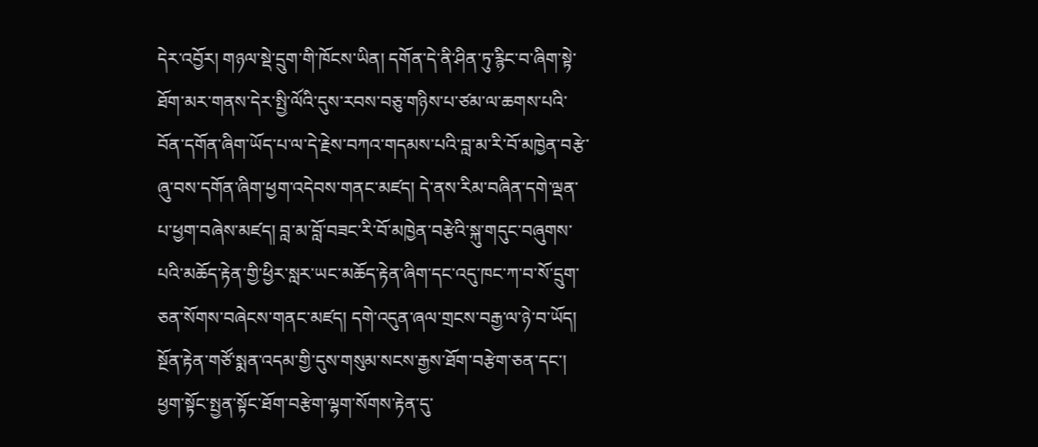དེར་འབྱོར། གཉལ་སྡེ་དྲུག་གི་ཁོངས་ཡིན། དགོན་དེ་ནི་ཤིན་ཏུ་རྙིང་བ་ཞིག་སྟེ་ཐོག་མར་གནས་དེར་སྤྱི་ལོའི་དུས་རབས་བཅུ་གཉིས་པ་ཙམ་ལ་ཆགས་པའི་བོན་དགོན་ཞིག་ཡོད་པ་ལ་དེ་རྗེས་བཀའ་གདམས་པའི་བླ་མ་རི་བོ་མཁྱེན་བརྩེ་ཞུ་བས་དགོན་ཞིག་ཕྱག་འདེབས་གནང་མཛད། དེ་ནས་རིམ་བཞིན་དགེ་ལྡན་པ་ཕྱག་བཞེས་མཛད། བླ་མ་བློ་བཟང་རི་བོ་མཁྱེན་བརྩེའི་སྐུ་གདུང་བཞུགས་པའི་མཆོད་རྟེན་གྱི་ཕྱིར་སླར་ཡང་མཆོད་རྟེན་ཞིག་དང་འདུ་ཁང་ཀ་བ་སོ་དྲུག་ཅན་སོགས་བཞེངས་གནང་མཛད། དགེ་འདུན་ཞལ་གྲངས་བརྒྱ་ལ་ཉེ་བ་ཡོད། སྔོན་རྟེན་གཙོ་སྨན་འདམ་གྱི་དུས་གསུམ་སངས་རྒྱས་ཐོག་བརྩེག་ཅན་དང་། ཕྱག་སྟོང་སྤྱན་སྟོང་ཐོག་བརྩེག་ལྷག་སོགས་རྟེན་དུ་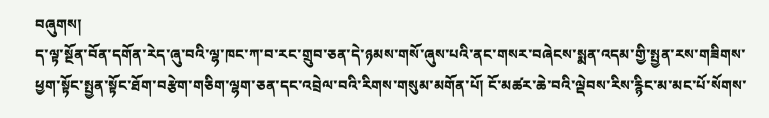བཞུགས།
ད་ལྟ་སྔོན་བོན་དགོན་རེད་ཞུ་བའི་ལྷ་ཁང་ཀ་བ་རང་གྲུབ་ཅན་དེ་ཉམས་གསོ་ཞུས་པའི་ནང་གསར་བཞེངས་སྨན་འདམ་གྱི་སྤྱན་རས་གཟིགས་ཕྱག་སྟོང་སྤྱན་སྟོང་ཐོག་བརྩེག་གཅིག་ལྷག་ཅན་དང་འབྲེལ་བའི་རིགས་གསུམ་མགོན་པོ། ངོ་མཚར་ཆེ་བའི་ལྡེབས་རིས་རྙིང་མ་མང་པོ་སོགས་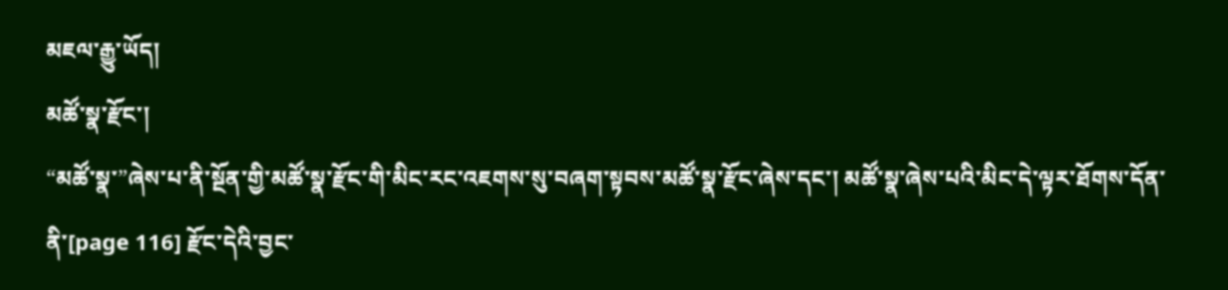མཇལ་རྒྱུ་ཡོད།
མཚོ་སྣ་རྫོང་།
“མཚོ་སྣ་”ཞེས་པ་ནི་སྔོན་གྱི་མཚོ་སྣ་རྫོང་གི་མིང་རང་འཇགས་སུ་བཞག་སྟབས་མཚོ་སྣ་རྫོང་ཞེས་དང་། མཚོ་སྣ་ཞེས་པའི་མིང་དེ་ལྟར་ཐོགས་དོན་ནི་[page 116] རྫོང་དེའི་བྱང་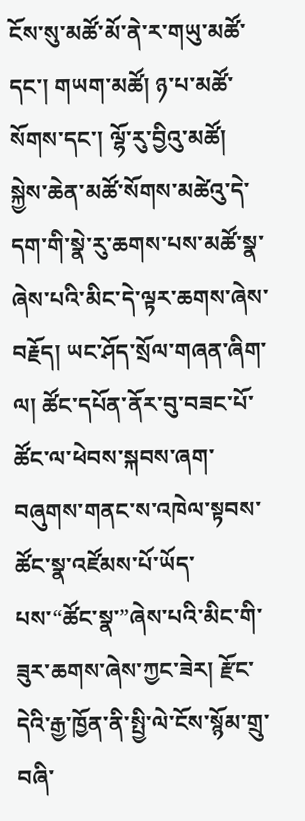ངོས་སུ་མཚོ་མོ་ནེ་ར་གཡུ་མཚོ་དང་། གཡག་མཚོ། ཉ་པ་མཚོ་སོགས་དང་། ལྷོ་རུ་བྱིའུ་མཚོ། སྐྱེས་ཆེན་མཚོ་སོགས་མཚེའུ་དེ་དག་གི་སྣེ་རུ་ཆགས་པས་མཚོ་སྣ་ཞེས་པའི་མིང་དེ་ལྟར་ཆགས་ཞེས་བརྗོད། ཡང་ཤོད་སྲོལ་གཞན་ཞིག་ལ། ཚོང་དཔོན་ནོར་བུ་བཟང་པོ་ཚོང་ལ་ཕེབས་སྐབས་ཞག་བཞུགས་གནང་ས་འཁེལ་སྟབས་ཚོང་སྣ་འཛོམས་པོ་ཡོད་པས་“ཚོང་སྣ་”ཞེས་པའི་མིང་གི་ཟུར་ཆགས་ཞེས་ཀྱང་ཟེར། རྫོང་དེའི་རྒྱ་ཁྱོན་ནི་སྤྱི་ལེ་ངོས་སྙོམ་གྲུ་བཞི་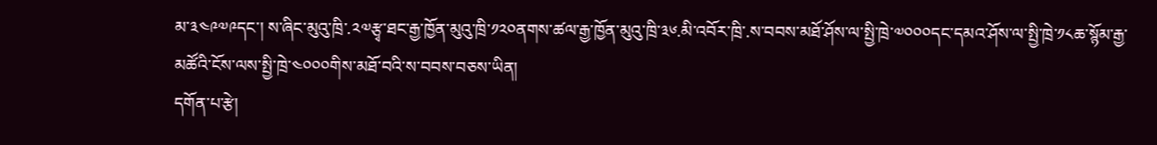མ་༣༤༩༧༩དང་། ས་ཞིང་མུའུ་ཁྲི་.༢༧རྩྭ་ཐང་རྒྱ་ཁྱོན་མུའུ་ཁྲི་༡༢༠ནགས་ཚལ་རྒྱ་ཁྱོན་མུའུ་ཁྲི་༣༦.མི་འབོར་ཁྲི་.ས་བབས་མཐོ་ཤོས་ལ་སྤྱི་ཁྲེ་༧༠༠༠དང་དམའ་ཤོས་ལ་སྤྱི་ཁྲེ་༡༨ཆ་སྙོམ་རྒྱ་མཚོའི་ངོས་ལས་སྤྱི་ཁྲེ་༤༠༠༠གིས་མཐོ་བའི་ས་བབས་བཅས་ཡིན།
དགོན་པ་རྩེ།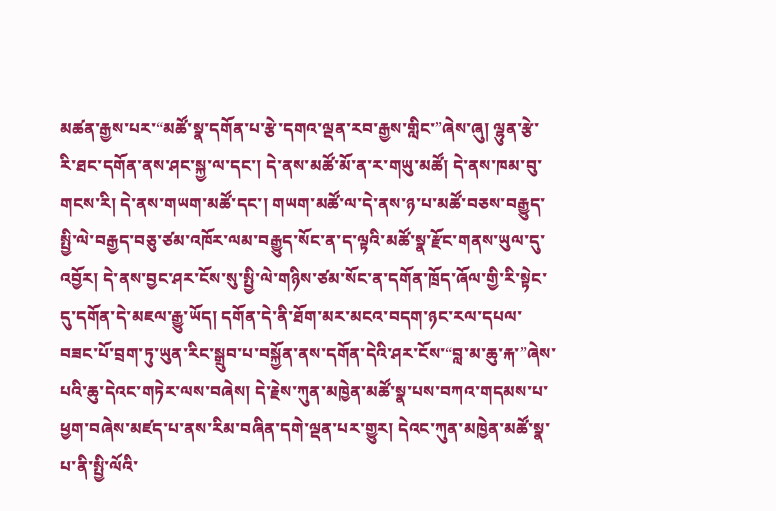མཚན་རྒྱས་པར་“མཚོ་སྣ་དགོན་པ་རྩེ་དགའ་ལྡན་རབ་རྒྱས་གླིང་”ཞེས་ཞུ། ལྷུན་རྩེ་རི་ཐང་དགོན་ནས་ཤང་སྐྱ་ལ་དང་། དེ་ནས་མཚོ་མོ་ན་ར་གཡུ་མཚོ། དེ་ནས་ཁམ་བུ་གངས་རི། དེ་ནས་གཡག་མཚོ་དང་། གཡག་མཚོ་ལ་དེ་ནས་ཉ་པ་མཚོ་བཅས་བརྒྱུད་སྤྱི་ལེ་བརྒྱད་བཅུ་ཙམ་འཁོར་ལམ་བརྒྱུད་སོང་ན་ད་ལྟའི་མཚོ་སྣ་རྫོང་གནས་ཡུལ་དུ་འབྱོར། དེ་ནས་བྱང་ཤར་ངོས་སུ་སྤྱི་ལེ་གཉིས་ཙམ་སོང་ན་དགོན་ཁྲོད་ཞོལ་གྱི་རི་སྟེང་དུ་དགོན་དེ་མཇལ་རྒྱུ་ཡོད། དགོན་དེ་ནི་ཐོག་མར་མངའ་བདག་ཉང་རལ་དཔལ་བཟང་པོ་བྲག་ཏུ་ཡུན་རིང་སྒྲུབ་པ་བསྐྱོན་ནས་དགོན་དེའི་ཤར་ངོས་“བླ་མ་ཆུ་རྐ་”ཞེས་པའི་ཆུ་དེའང་གཏེར་ལས་བཞེས། དེ་རྗེས་ཀུན་མཁྱེན་མཚོ་སྣ་པས་བཀའ་གདམས་པ་ཕྱག་བཞེས་མཛད་པ་ནས་རིམ་བཞིན་དགེ་ལྡན་པར་གྱུར། དེའང་ཀུན་མཁྱེན་མཚོ་སྣ་པ་ནི་སྤྱི་ལོའི་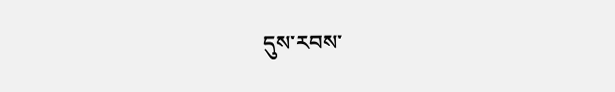དུས་རབས་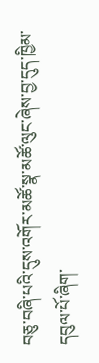བཅུ་བཞི་པའི་དུས་འགོར་མཚོ་སྣ་མཚོ་ལུང་ཞེས་བྱ་དུད་ཁྱིམ་དབུལ་པོ་ཞིག་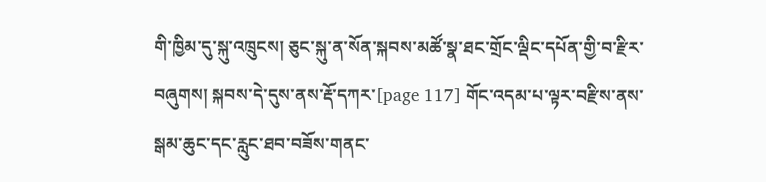གི་ཁྱིམ་དུ་སྐུ་འཁྲུངས། ཅུང་སྐུ་ན་སོན་སྐབས་མཚོ་སྣ་ཐང་གྲོང་ལྡིང་དཔོན་གྱི་བ་རྫིར་བཞུགས། སྐབས་དེ་དུས་ནས་རྡོ་དཀར་[page 117] གོང་འདམ་པ་ལྟར་བརྫིས་ནས་སྒམ་ཆུང་དང་རླུང་ཐབ་བཟོས་གནང་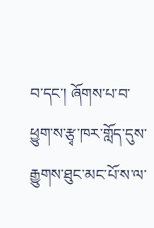བ་དང་། ཞོགས་པ་བ་ཕྱུག་ས་རྩྭ་ཁར་གློད་དུས་རྒྱུགས་ཐུང་མང་པོ་ས་ལ་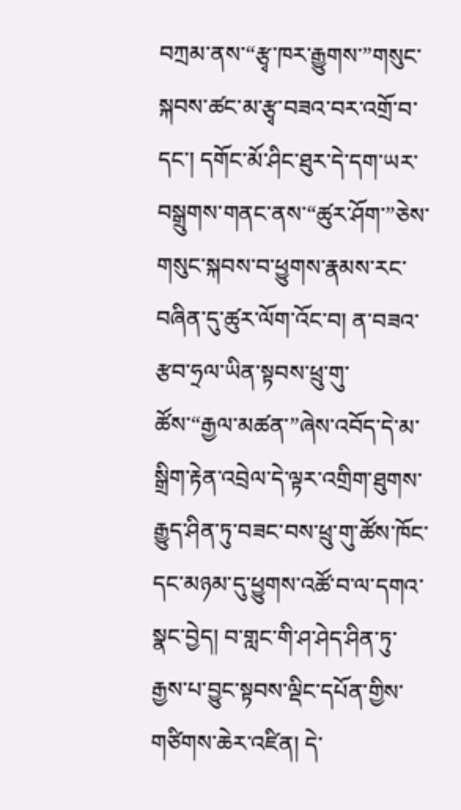བཀྲམ་ནས་“རྩྭ་ཁར་རྒྱུགས་”གསུང་སྐབས་ཚང་མ་རྩྭ་བཟའ་བར་འགྲོ་བ་དང་། དགོང་མོ་ཤིང་ཐུར་དེ་དག་ཡར་བསྒྲུགས་གནང་ནས་“ཚུར་ཤོག་”ཅེས་གསུང་སྐབས་བ་ཕྱུགས་རྣམས་རང་བཞིན་དུ་ཚུར་ལོག་འོང་བ། ན་བཟའ་རྩབ་ཧྲལ་ཡིན་སྟབས་ཕྲུ་གུ་ཚོས་“རྒྱལ་མཚན་”ཞེས་འབོད་དེ་མ་སྒྲིག་རྟེན་འབྲེལ་དེ་ལྟར་འགྲིག་ཐུགས་རྒྱུད་ཤིན་ཏུ་བཟང་བས་ཕྲུ་གུ་ཚོས་ཁོང་དང་མཉམ་དུ་ཕྱུགས་འཚོ་བ་ལ་དགའ་སྣང་བྱེད། བ་གླང་གི་ཤ་ཤེད་ཤིན་ཏུ་རྒྱས་པ་བྱུང་སྟབས་ལྡིང་དཔོན་གྱིས་གཙིགས་ཆེར་འཛིན། དེ་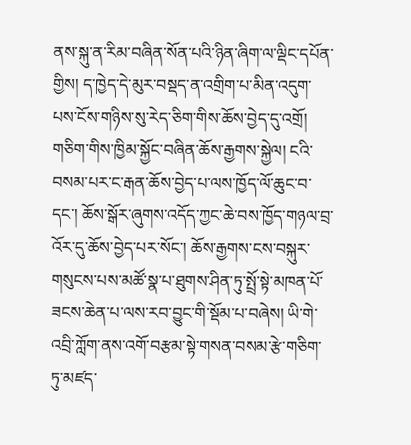ནས་སྐུ་ན་རིམ་བཞིན་སོན་པའི་ཉིན་ཞིག་ལ་ལྡིང་དཔོན་གྱིས། ད་ཁྱེད་དེ་མུར་བསྡད་ན་འགྲིག་པ་མིན་འདུག་པས་ངོས་གཉིས་སུ་རེད་ཅིག་གིས་ཆོས་བྱེད་དུ་འགྲོ། གཅིག་གིས་ཁྱིམ་སྐྱོང་བཞིན་ཆོས་རྒྱགས་སྐྱེལ། ངའི་བསམ་པར་ང་རྒན་ཆོས་བྱེད་པ་ལས་ཁྱོད་ལོ་ཆུང་བ་དང་། ཆོས་སྒོར་ཞུགས་འདོད་ཀྱང་ཆེ་བས་ཁྱོད་གཉལ་བྲ་འོར་དུ་ཆོས་བྱེད་པར་སོང་། ཆོས་རྒྱགས་ངས་བསྐུར་གསུངས་པས་མཚོ་སྣ་པ་ཐུགས་ཤིན་ཏུ་སྤྲོ་སྟེ་མཁན་པོ་ཟངས་ཆེན་པ་ལས་རབ་བྱུང་གི་སྡོམ་པ་བཞེས། ཡི་གེ་འབྲི་ཀློག་ནས་འགོ་བརྩམ་སྟེ་གསན་བསམ་རྩེ་གཅིག་ཏུ་མཛད་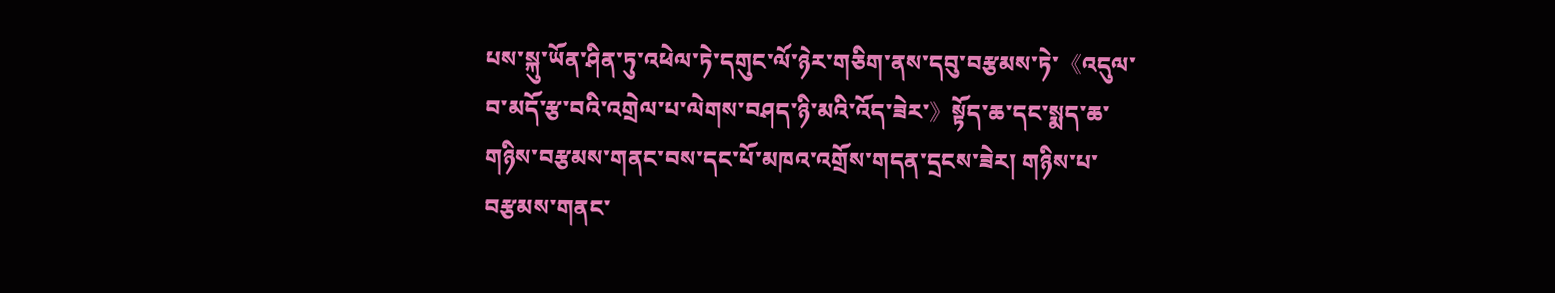པས་སྐུ་ཡོན་ཤིན་ཏུ་འཕེལ་ཏེ་དགུང་ལོ་ཉེར་གཅིག་ནས་དབུ་བརྩམས་ཏེ་《འདུལ་བ་མདོ་རྩ་བའི་འགྲེལ་པ་ལེགས་བཤད་ཉི་མའི་འོད་ཟེར་》སྟོད་ཆ་དང་སྨད་ཆ་གཉིས་བརྩམས་གནང་བས་དང་པོ་མཁའ་འགྲོས་གདན་དྲངས་ཟེར། གཉིས་པ་བརྩམས་གནང་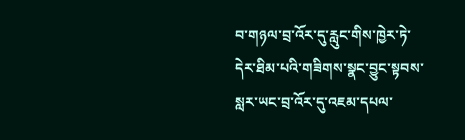བ་གཉལ་བྲ་འོར་དུ་རླུང་གིས་ཁྱེར་ཏེ་དེར་ཐིམ་པའི་གཟིགས་སྣང་བྱུང་སྟབས་སླར་ཡང་བྲ་འོར་དུ་འཇམ་དཔལ་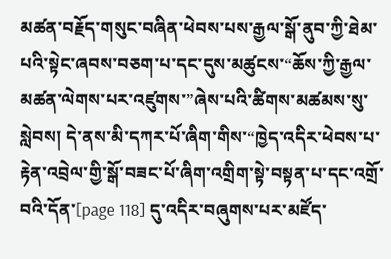མཚན་བརྗོད་གསུང་བཞིན་ཕེབས་པས་རྒྱལ་སྒོ་ནུབ་ཀྱི་ཐེམ་པའི་སྟེང་ཞབས་བཅག་པ་དང་དུས་མཚུངས་“ཆོས་ཀྱི་རྒྱལ་མཚན་ལེགས་པར་འཛུགས་”ཞེས་པའི་ཚིགས་མཚམས་སུ་སླེབས། དེ་ནས་མི་དཀར་པོ་ཞིག་གིས་“ཁྱེད་འདིར་ཕེབས་པ་རྟེན་འབྲེལ་གྱི་སྒོ་བཟང་པོ་ཞིག་འགྲིག་སྟེ་བསྟན་པ་དང་འགྲོ་བའི་དོན་[page 118] དུ་འདིར་བཞུགས་པར་མཛོད་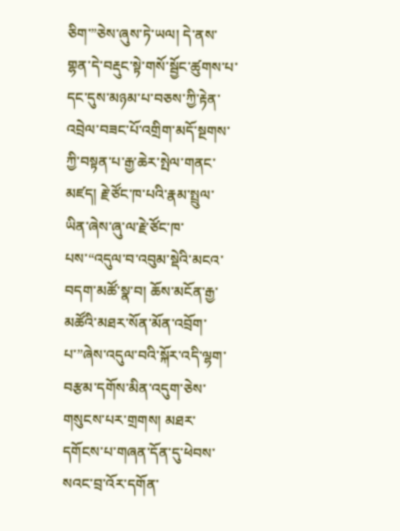ཅིག་”ཅེས་ཞུས་ཏེ་ཡལ། དེ་ནས་གྷན་དེ་བརྡུང་སྟེ་གསོ་སྦྱོང་ཚུགས་པ་དང་དུས་མཉམ་པ་བཅས་ཀྱི་རྟེན་འབྲེལ་བཟང་པོ་འགྲིག་མདོ་སྔགས་ཀྱི་བསྟན་པ་རྒྱ་ཆེར་སྤེལ་གནང་མཛད། རྗེ་ཙོང་ཁ་པའི་རྣམ་སྤྲུལ་ཡིན་ཞེས་ཞུ་ལ་རྗེ་ཙོང་ཁ་པས་“འདུལ་བ་འབུམ་སྡེའི་མངའ་བདག་མཚོ་སྣ་བ། ཆོས་མངོན་རྒྱ་མཚོའི་མཐར་སོན་མོན་འབྲོག་པ་”ཞེས་འདུལ་བའི་སྐོར་འདི་ལྷག་བརྩམ་དགོས་མིན་འདུག་ཅེས་གསུངས་པར་གྲགས། མཐར་དགོངས་པ་གཞན་དོན་དུ་ཕེབས་སའང་བྲ་འོར་དགོན་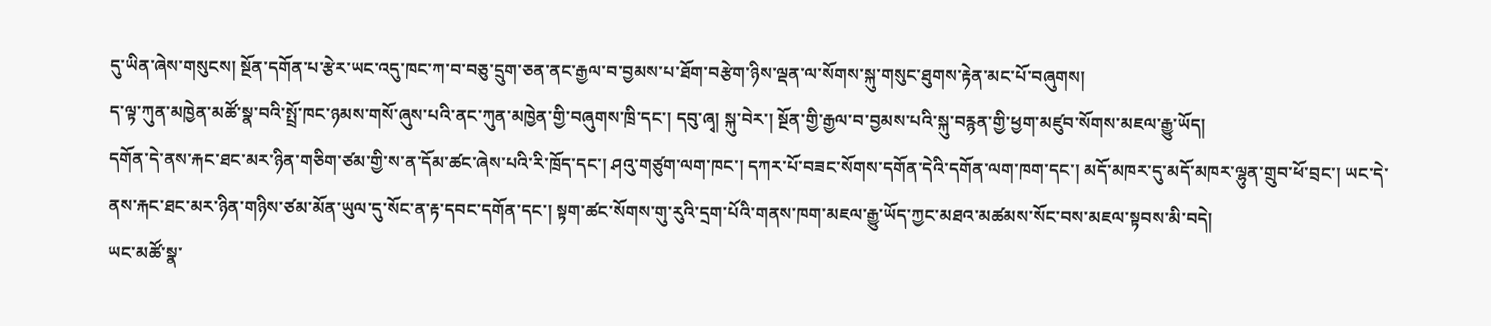དུ་ཡིན་ཞེས་གསུངས། སྔོན་དགོན་པ་རྩེར་ཡང་འདུ་ཁང་ཀ་བ་བཅུ་དྲུག་ཅན་ནང་རྒྱལ་བ་བྱམས་པ་ཐོག་བརྩེག་ཉིས་ལྡན་ལ་སོགས་སྐུ་གསུང་ཐུགས་རྟེན་མང་པོ་བཞུགས།
ད་ལྟ་ཀུན་མཁྱེན་མཚོ་སྣ་བའི་སྤྲོ་ཁང་ཉམས་གསོ་ཞུས་པའི་ནང་ཀུན་མཁྱེན་གྱི་བཞུགས་ཁྲི་དང་། དབུ་ཞྭ། སྐུ་བེར་། སྔོན་གྱི་རྒྱལ་བ་བྱམས་པའི་སྐུ་བརྙན་གྱི་ཕྱག་མཛུབ་སོགས་མཇལ་རྒྱུ་ཡོད།
དགོན་དེ་ནས་རྐང་ཐང་མར་ཉིན་གཅིག་ཙམ་གྱི་ས་ན་དོམ་ཚང་ཞེས་པའི་རི་ཁྲོད་དང་། ཤའུ་གཙུག་ལག་ཁང་། དཀར་པོ་བཟང་སོགས་དགོན་དེའི་དགོན་ལག་ཁག་དང་། མདོ་མཁར་དུ་མདོ་མཁར་ལྷུན་གྲུབ་ཕོ་བྲང་། ཡང་དེ་ནས་རྐང་ཐང་མར་ཉིན་གཉིས་ཙམ་མོན་ཡུལ་དུ་སོང་ན་རྟ་དབང་དགོན་དང་། སྟག་ཚང་སོགས་གུ་རུའི་དྲག་པོའི་གནས་ཁག་མཇལ་རྒྱུ་ཡོད་ཀྱང་མཐའ་མཚམས་སོང་བས་མཇལ་སྟབས་མི་བདེ།
ཡང་མཚོ་སྣ་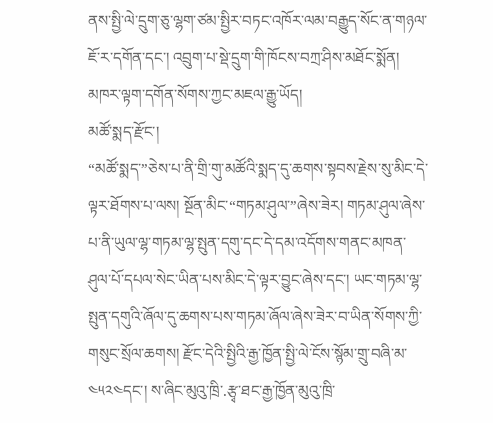ནས་སྤྱི་ལེ་དྲུག་ཅུ་ལྷག་ཙམ་སྤྱིར་བཏང་འཁོར་ལམ་བརྒྱུད་སོང་ན་གཉལ་ཇོ་ར་དགོན་དང་། འབྲུག་པ་སྡེ་དྲུག་གི་ཁོངས་བཀྲ་ཤིས་མཐོང་སྨོན། མཁར་ལྟག་དགོན་སོགས་ཀྱང་མཇལ་རྒྱུ་ཡོད།
མཚོ་སྨད་རྫོང་།
“མཚོ་སྨད་”ཅེས་པ་ནི་གྲི་གུ་མཚོའི་སྨད་དུ་ཆགས་སྟབས་རྗེས་སུ་མིང་དེ་ལྟར་ཐོགས་པ་ལས། སྔོན་མིང་“གཏམ་ཤུལ་”ཞེས་ཟེར། གཏམ་ཤུལ་ཞེས་པ་ནི་ཡུལ་ལྷ་གཏམ་ལྷ་སྤུན་དགུ་དང་དེ་དམ་འདོགས་གནང་མཁན་ཤུལ་པོ་དཔལ་སེང་ཡིན་པས་མིང་དེ་ལྟར་བྱུང་ཞེས་དང་། ཡང་གཏམ་ལྷ་སྤུན་དགུའི་ཞོལ་དུ་ཆགས་པས་གཏམ་ཞོལ་ཞེས་ཟེར་བ་ཡིན་སོགས་ཀྱི་གསུང་སྲོལ་ཆགས། རྫོང་དེའི་སྤྱིའི་རྒྱ་ཁྱོན་སྤྱི་ལེ་ངོས་སྙོམ་གྲུ་བཞི་མ་༤༥༢༤དང་། ས་ཞིང་མུའུ་ཁྲི་.རྩྭ་ཐང་རྒྱ་ཁྱོན་མུའུ་ཁྲི་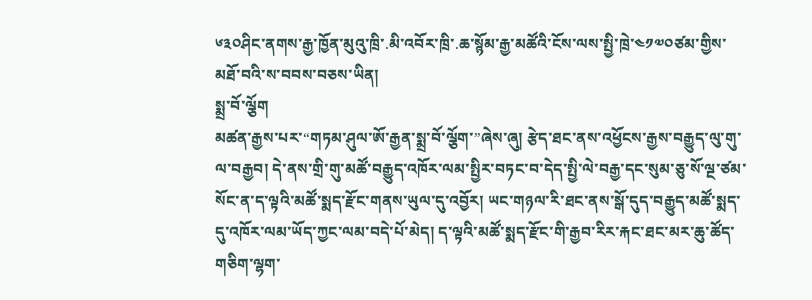༦༣༠ཤིང་ནགས་རྒྱ་ཁྱོན་མུའུ་ཁྲི་.མི་འབོར་ཁྲི་.ཆ་སྙོམ་རྒྱ་མཚོའི་ངོས་ལས་སྤྱི་ཁྲེ་༤༡༧༠ཙམ་གྱིས་མཐོ་བའི་ས་བབས་བཅས་ཡིན།
སྨྲ་བོ་ལྕོག
མཚན་རྒྱས་པར་“གཏམ་ཤུལ་ཨོ་རྒྱན་སྨྲ་བོ་ལྕོག་”ཞེས་ཞུ། རྩེད་ཐང་ནས་འཕྱོངས་རྒྱས་བརྒྱུད་ལུ་གུ་ལ་བརྒྱབ། དེ་ནས་གྲི་གུ་མཚོ་བརྒྱུད་འཁོར་ལམ་སྤྱིར་བཏང་བ་དེད་སྤྱི་ལེ་བརྒྱ་དང་སུམ་ཅུ་སོ་ལྔ་ཙམ་སོང་ན་ད་ལྟའི་མཚོ་སྨད་རྫོང་གནས་ཡུལ་དུ་འབྱོར། ཡང་གཉལ་རི་ཐང་ནས་སྒོ་དུད་བརྒྱུད་མཚོ་སྨད་དུ་འཁོར་ལམ་ཡོད་ཀྱང་ལམ་བདེ་པོ་མེད། ད་ལྟའི་མཚོ་སྨད་རྫོང་གི་རྒྱབ་རིར་རྐང་ཐང་མར་ཆུ་ཚོད་གཅིག་ལྷག་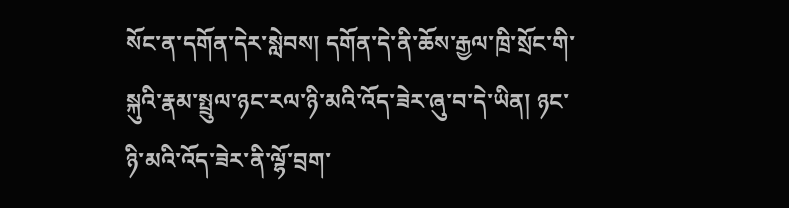སོང་ན་དགོན་དེར་སླེབས། དགོན་དེ་ནི་ཆོས་རྒྱལ་ཁྲི་སྲོང་གི་སྐུའི་རྣམ་སྤྲུལ་ཉང་རལ་ཉི་མའི་འོད་ཟེར་ཞུ་བ་དེ་ཡིན། ཉང་ཉི་མའི་འོད་ཟེར་ནི་ལྷོ་བྲག་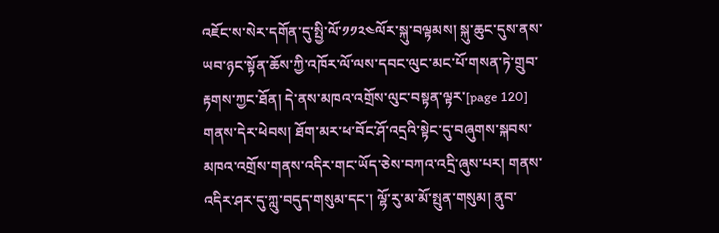འཇོང་ས་སེར་དགོན་དུ་སྤྱི་ལོ་༡༡༢༤ལོར་སྐུ་བལྟམས། སྐུ་ཆུང་དུས་ནས་ཡབ་ཉང་སྟོན་ཆོས་ཀྱི་འཁོར་ལོ་ལས་དབང་ལུང་མང་པོ་གསན་ཏེ་གྲུབ་རྟགས་ཀྱང་ཐོན། དེ་ནས་མཁའ་འགྲོས་ལུང་བསྟན་ལྟར་[page 120] གནས་དེར་ཕེབས། ཐོག་མར་ཕ་བོང་ཤོ་འདྲའི་སྟེང་དུ་བཞུགས་སྐབས་མཁའ་འགྲོས་གནས་འདིར་གང་ཡོད་ཅེས་བཀའ་འདྲི་ཞུས་པར། གནས་འདིར་ཤར་དུ་ཀླུ་བདུད་གསུམ་དང་། ལྷོ་རུ་མ་མོ་སྤུན་གསུམ། ནུབ་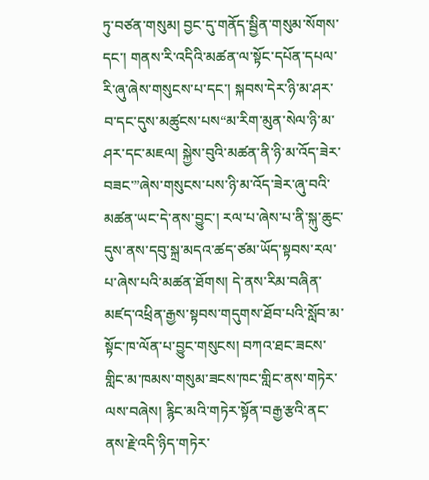ཏུ་བཙན་གསུམ། བྱང་དུ་གནོད་སྦྱིན་གསུམ་སོགས་དང་། གནས་རི་འདིའི་མཚན་ལ་སྟོང་དཔོན་དཔལ་རི་ཞུ་ཞེས་གསུངས་པ་དང་། སྐབས་དེར་ཉི་མ་ཤར་བ་དང་དུས་མཚུངས་པས“མ་རིག་མུན་སེལ་ཉི་མ་ཤར་དང་མཇལ། སྐྱེས་བུའི་མཚན་ནི་ཉི་མ་འོད་ཟེར་བཟང་”ཞེས་གསུངས་པས་ཉི་མ་འོད་ཟེར་ཞུ་བའི་མཚན་ཡང་དེ་ནས་བྱུང་། རལ་པ་ཞེས་པ་ནི་སྐུ་ཆུང་དུས་ནས་དབུ་སྐྲ་མདའ་ཚད་ཙམ་ཡོད་སྟབས་རལ་པ་ཞེས་པའི་མཚན་ཐོགས། དེ་ནས་རིམ་བཞིན་མཛད་འཕྲིན་རྒྱས་སྟབས་གདུགས་ཐོབ་པའི་སློབ་མ་སྟོང་ཁ་ལོན་པ་བྱུང་གསུངས། བཀའ་ཐང་ཟངས་གླིང་མ་ཁམས་གསུམ་ཟངས་ཁང་གླིང་ནས་གཏེར་ལས་བཞེས། རྙིང་མའི་གཏེར་སྟོན་བརྒྱ་རྩའི་ནང་ནས་རྗེ་འདི་ཉིད་གཏེར་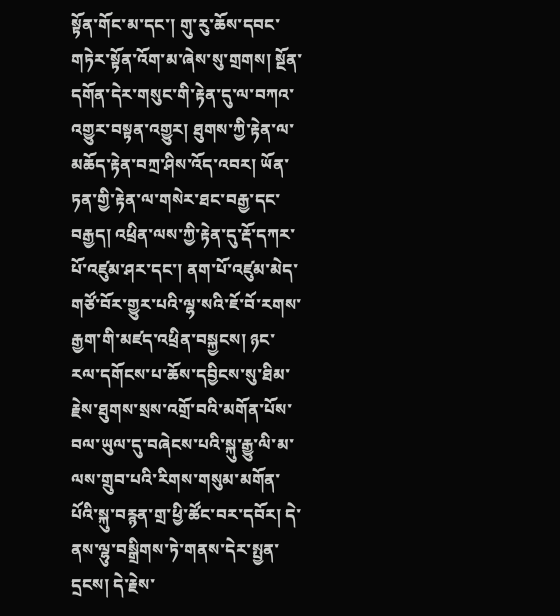སྟོན་གོང་མ་དང་། གུ་རུ་ཆོས་དབང་གཏེར་སྟོན་འོག་མ་ཞེས་སུ་གྲགས། སྔོན་དགོན་དེར་གསུང་གི་རྟེན་དུ་ལ་བཀའ་འགྱུར་བསྟན་འགྱུར། ཐུགས་ཀྱི་རྟེན་ལ་མཆོད་རྟེན་བཀྲ་ཤིས་འོད་འབར། ཡོན་ཏན་གྱི་རྟེན་ལ་གསེར་ཐང་བརྒྱ་དང་བརྒྱད། འཕྲིན་ལས་ཀྱི་རྟེན་དུ་རྡོ་དཀར་པོ་འཛུམ་ཤར་དང་། ནག་པོ་འཛུམ་མེད་གཙོ་བོར་གྱུར་པའི་ལྷ་སའི་ཇོ་བོ་རགས་རྒྱག་གི་མཛད་འཕྲིན་བསྐྱངས། ཉང་རལ་དགོངས་པ་ཆོས་དབྱིངས་སུ་ཐིམ་རྗེས་ཐུགས་སྲས་འགྲོ་བའི་མགོན་པོས་བལ་ཡུལ་དུ་བཞེངས་པའི་སྐུ་རྒྱུ་ལི་མ་ལས་གྲུབ་པའི་རིགས་གསུམ་མགོན་པོའི་སྐུ་བརྙན་གྲ་ཕྱི་ཚོང་བར་དབོར། དེ་ནས་ལྷུ་བསྒྲིགས་ཏེ་གནས་དེར་སྤྱན་དྲངས། དེ་རྗེས་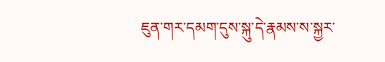ཇུན་གར་དམག་དུས་སྐུ་དེ་རྣམས་ས་སྐྱར་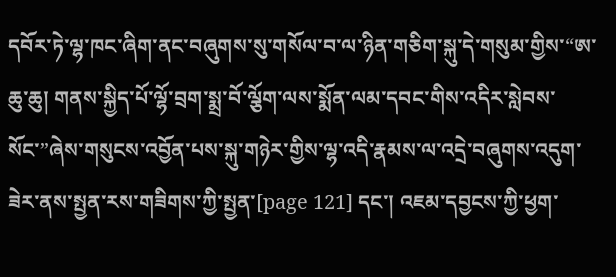དབོར་ཏེ་ལྷ་ཁང་ཞིག་ནང་བཞུགས་སུ་གསོལ་བ་ལ་ཉིན་གཅིག་སྐུ་དེ་གསུམ་གྱིས་“ཨ་ཆུ་ཆུ། གནས་སྐྱིད་པོ་ལྷོ་བྲག་སྨྲ་བོ་ལྕོག་ལས་སྨོན་ལམ་དབང་གིས་འདིར་སླེབས་སོང་”ཞེས་གསུངས་འབྱོན་པས་སྐུ་གཉེར་གྱིས་ལྷ་འདི་རྣམས་ལ་འདྲེ་བཞུགས་འདུག་ཟེར་ནས་སྤྱན་རས་གཟིགས་ཀྱི་སྤྱན་[page 121] དང་། འཇམ་དབྱངས་ཀྱི་ཕྱག་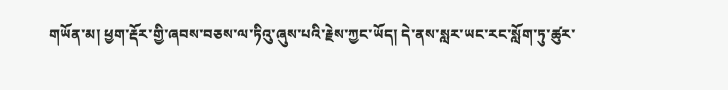གཡོན་མ། ཕྱག་རྡོར་གྱི་ཞབས་བཅས་ལ་ཏིའུ་ཞུས་པའི་རྗེས་ཀྱང་ཡོད། དེ་ནས་སླར་ཡང་རང་སློག་ཏུ་ཚུར་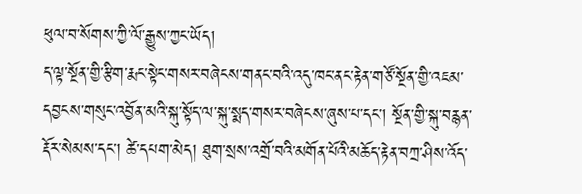ཕུལ་བ་སོགས་ཀྱི་ལོ་རྒྱུས་ཀྱང་ཡོད།
ད་ལྟ་སྔོན་གྱི་རྩིག་རྨང་སྟེང་གསར་བཞེངས་གནང་བའི་འདུ་ཁང་ནང་རྟེན་གཙོ་སྔོན་གྱི་འཇམ་དབྱངས་གསུང་འབྱོན་མའི་སྐུ་སྟོད་ལ་སྐུ་སྨད་གསར་བཞེངས་ཞུས་པ་དང་། སྔོན་གྱི་སྐུ་བརྙན་རྡོར་སེམས་དང་། ཚེ་དཔག་མེད། ཐུག་སྲས་འགྲོ་བའི་མགོན་པོའི་མཆོད་རྟེན་བཀྲ་ཤིས་འོད་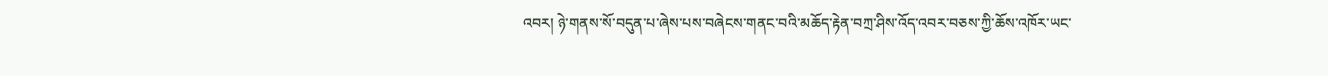འབར། ཉེ་གནས་སོ་བདུན་པ་ཞེས་པས་བཞེངས་གནང་བའི་མཆོད་རྟེན་བཀྲ་ཤིས་འོད་འབར་བཅས་ཀྱི་ཆོས་འཁོར་ཡང་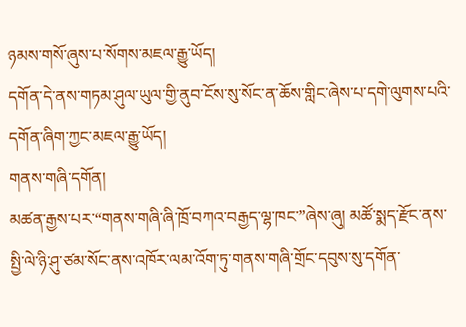ཉམས་གསོ་ཞུས་པ་སོགས་མཇལ་རྒྱུ་ཡོད།
དགོན་དེ་ནས་གཏམ་ཤུལ་ཡུལ་གྱི་ནུབ་ངོས་སུ་སོང་ན་ཆོས་གླིང་ཞེས་པ་དགེ་ལུགས་པའི་དགོན་ཞིག་ཀྱང་མཇལ་རྒྱུ་ཡོད།
གནས་གཞི་དགོན།
མཚན་རྒྱས་པར་“གནས་གཞི་ཞི་ཁྲོ་བཀའ་བརྒྱད་ལྷ་ཁང་”ཞེས་ཞུ། མཚོ་སྨད་རྫོང་ནས་སྤྱི་ལེ་ཉི་ཤུ་ཙམ་སོང་ནས་འཁོར་ལམ་འོག་ཏུ་གནས་གཞི་གྲོང་དབུས་སུ་དགོན་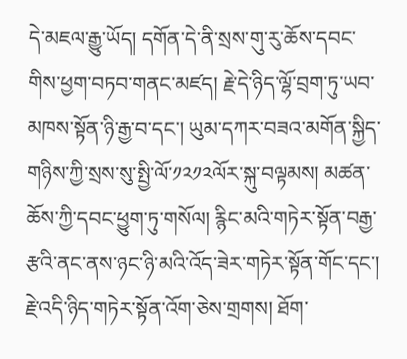དེ་མཇལ་རྒྱུ་ཡོད། དགོན་དེ་ནི་སྲས་གུ་རུ་ཆོས་དབང་གིས་ཕྱག་བཏབ་གནང་མཛད། རྗེ་དེ་ཉིད་ལྷོ་བྲག་ཏུ་ཡབ་མཁས་སྟོན་ཉི་རྒྱ་བ་དང་། ཡུམ་དཀར་བཟའ་མགོན་སྐྱིད་གཉིས་ཀྱི་སྲས་སུ་སྤྱི་ལོ་༡༢༡༢ལོར་སྐུ་བལྟམས། མཚན་ཆོས་ཀྱི་དབང་ཕྱུག་ཏུ་གསོལ། རྙིང་མའི་གཏེར་སྟོན་བརྒྱ་རྩའི་ནང་ནས་ཉང་ཉི་མའི་འོད་ཟེར་གཏེར་སྟོན་གོང་དང་། རྗེ་འདི་ཉིད་གཏེར་སྟོན་འོག་ཅེས་གྲགས། ཐོག་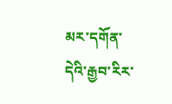མར་དགོན་དེའི་རྒྱབ་རིར་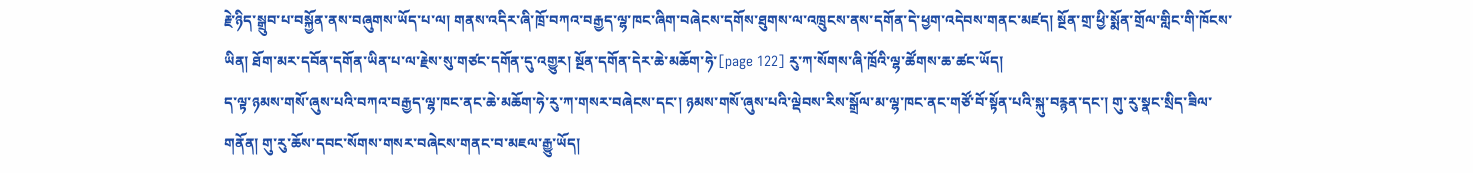རྗེ་ཉིད་སྒྲུབ་པ་བསྐྱོན་ནས་བཞུགས་ཡོད་པ་ལ། གནས་འདིར་ཞི་ཁྲོ་བཀའ་བརྒྱད་ལྷ་ཁང་ཞིག་བཞེངས་དགོས་ཐུགས་ལ་འཁྲུངས་ནས་དགོན་དེ་ཕྱག་འདེབས་གནང་མཛད། སྔོན་གྲ་ཕྱི་སྨོན་གྲོལ་གླིང་གི་ཁོངས་ཡིན། ཐོག་མར་དབོན་དགོན་ཡིན་པ་ལ་རྗེས་སུ་གཙང་དགོན་དུ་འགྱུར། སྔོན་དགོན་དེར་ཆེ་མཆོག་ཧེ་[page 122] རུ་ཀ་སོགས་ཞི་ཁྲོའི་ལྷ་ཚོགས་ཆ་ཚང་ཡོད།
ད་ལྟ་ཉམས་གསོ་ཞུས་པའི་བཀའ་བརྒྱད་ལྷ་ཁང་ནང་ཆེ་མཆོག་ཧེ་རུ་ཀ་གསར་བཞེངས་དང་། ཉམས་གསོ་ཞུས་པའི་ལྡེབས་རིས་སྒྲོལ་མ་ལྷ་ཁང་ནང་གཙོ་བོ་སྟོན་པའི་སྐུ་བརྙན་དང་། གུ་རུ་སྣང་སྲིད་ཟིལ་གནོན། གུ་རུ་ཆོས་དབང་སོགས་གསར་བཞེངས་གནང་བ་མཇལ་རྒྱུ་ཡོད།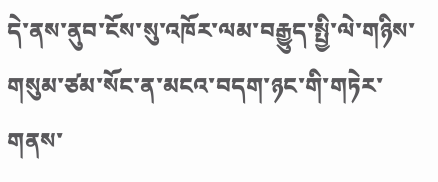དེ་ནས་ནུབ་ངོས་སུ་འཁོར་ལམ་བརྒྱུད་སྤྱི་ལེ་གཉིས་གསུམ་ཙམ་སོང་ན་མངའ་བདག་ཉང་གི་གཏེར་གནས་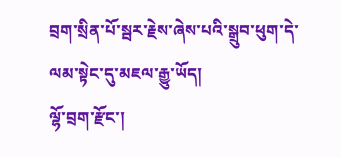བྲག་སྲིན་པོ་སྦར་རྗེས་ཞེས་པའི་སྒྲུབ་ཕུག་དེ་ལམ་སྟེང་དུ་མཇལ་རྒྱུ་ཡོད།
ལྷོ་བྲག་རྫོང་།